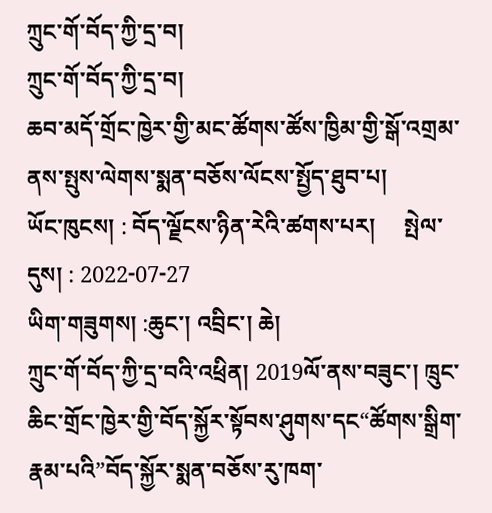ཀྲུང་གོ་བོད་ཀྱི་དྲ་བ།
ཀྲུང་གོ་བོད་ཀྱི་དྲ་བ།
ཆབ་མདོ་གྲོང་ཁྱེར་གྱི་མང་ཚོགས་ཚོས་ཁྱིམ་གྱི་སྒོ་འགྲམ་ནས་སྤུས་ལེགས་སྨན་བཅོས་ལོངས་སྤྱོད་ཐུབ་པ།
ཡོང་ཁུངས། : བོད་ལྗོངས་ཉིན་རེའི་ཚགས་པར།     སྤེལ་དུས། : 2022-07-27
ཡིག་གཟུགས། :ཆུང་། འབྲིང་། ཆེ།
ཀྲུང་གོ་བོད་ཀྱི་དྲ་བའི་འཕྲིན། 2019ལོ་ནས་བཟུང་། ཁྲུང་ཆིང་གྲོང་ཁྱེར་གྱི་བོད་སྐྱོར་སྟོབས་ཤུགས་དང“ཚོགས་སྒྲིག་རྣམ་པའི”བོད་སྐྱོར་སྨན་བཅོས་རུ་ཁག་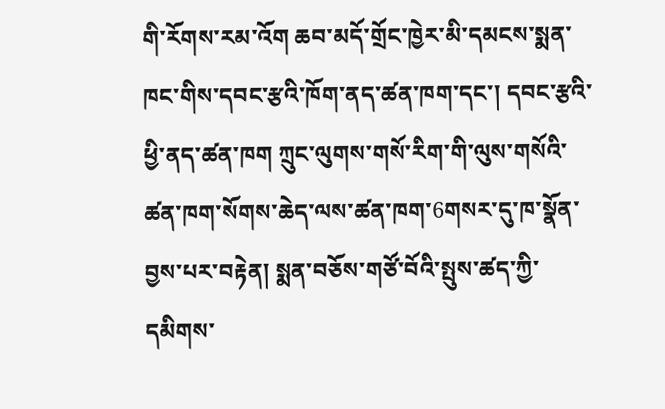གི་རོགས་རམ་འོག ཆབ་མདོ་གྲོང་ཁྱེར་མི་དམངས་སྨན་ཁང་གིས་དབང་རྩའི་ཁོག་ནད་ཚན་ཁག་དང་། དབང་རྩའི་ཕྱི་ནད་ཚན་ཁག ཀྲུང་ལུགས་གསོ་རིག་གི་ལུས་གསོའི་ཚན་ཁག་སོགས་ཆེད་ལས་ཚན་ཁག་6གསར་དུ་ཁ་སྣོན་བྱས་པར་བརྟེན། སྨན་བཅོས་གཙོ་བོའི་སྤུས་ཚད་ཀྱི་དམིགས་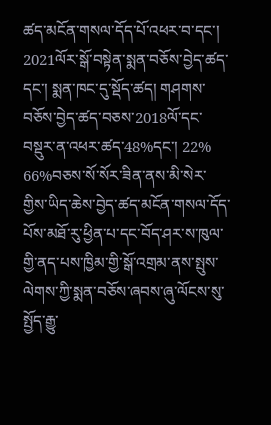ཚད་མངོན་གསལ་དོད་པོ་འཕར་བ་དང་། 2021ལོར་སྒོ་བསྟེན་སྨན་བཅོས་བྱེད་ཚད་དང་། སྨན་ཁང་དུ་སྡོད་ཚད། གཤགས་བཅོས་བྱེད་ཚད་བཅས་2018ལོ་དང་བསྡུར་ན་འཕར་ཚད་48%དང་། 22% 66%བཅས་སོ་སོར་ཟིན་ནས་མི་སེར་གྱིས་ཡིད་ཆེས་བྱེད་ཚད་མངོན་གསལ་དོད་པོས་མཐོ་རུ་ཕྱིན་པ་དང་བོད་ཤར་ས་ཁུལ་གྱི་ནད་པས་ཁྱིམ་གྱི་སྒོ་འགྲམ་ནས་སྤུས་ལེགས་ཀྱི་སྨན་བཅོས་ཞབས་ཞུ་ལོངས་སུ་སྤྱོད་རྒྱུ་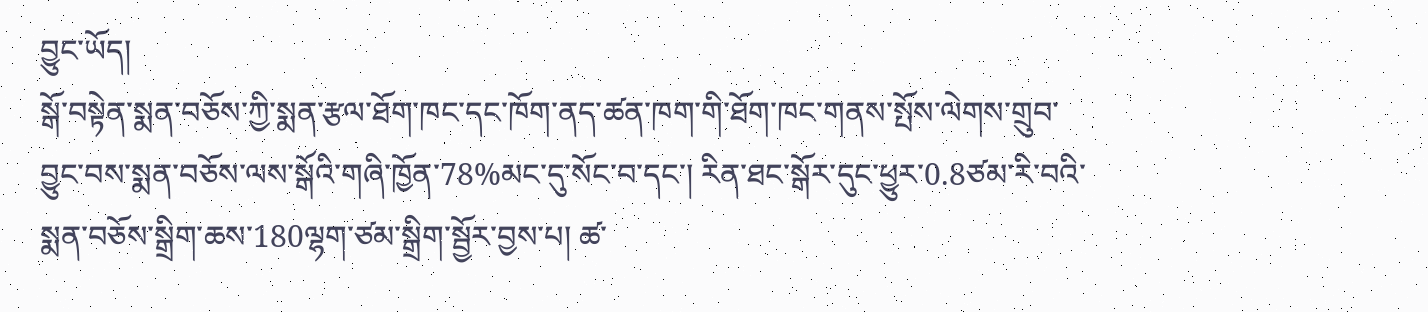བྱུང་ཡོད།
སྒོ་བསྟེན་སྨན་བཅོས་ཀྱི་སྨན་རྩལ་ཐོག་ཁང་དང་ཁོག་ནད་ཚན་ཁག་གི་ཐོག་ཁང་གནས་སྤོས་ལེགས་གྲུབ་བྱུང་བས་སྨན་བཅོས་ལས་སྒོའི་གཞི་ཁྱོན་78%མང་དུ་སོང་བ་དང་། རིན་ཐང་སྒོར་དུང་ཕྱུར་0.8ཙམ་རི་བའི་སྨན་བཅོས་སྒྲིག་ཆས་180ལྷག་ཙམ་སྒྲིག་སྦྱོར་བྱས་པ། ཚ་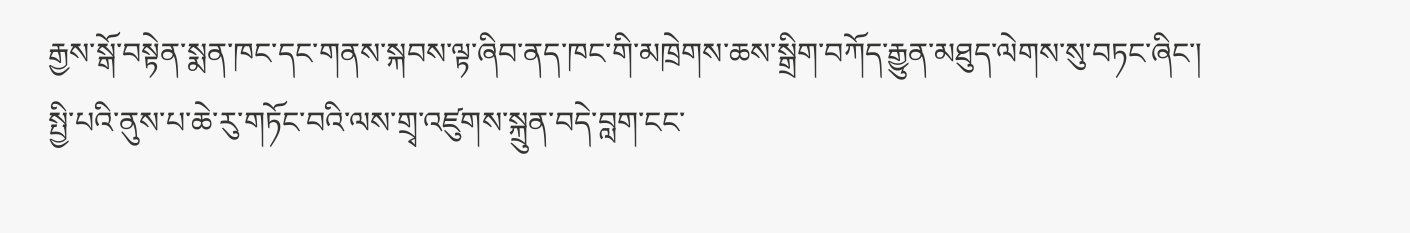རྒྱས་སྒོ་བསྟེན་སྨན་ཁང་དང་གནས་སྐབས་ལྟ་ཞིབ་ནད་ཁང་གི་མཁྲེགས་ཆས་སྒྲིག་བཀོད་རྒྱུན་མཐུད་ལེགས་སུ་བཏང་ཞིང་། སྤྱི་པའི་ནུས་པ་ཆེ་རུ་གཏོང་བའི་ལས་གྲྭ་འཛུགས་སྐྲུན་བདེ་བླག་ངང་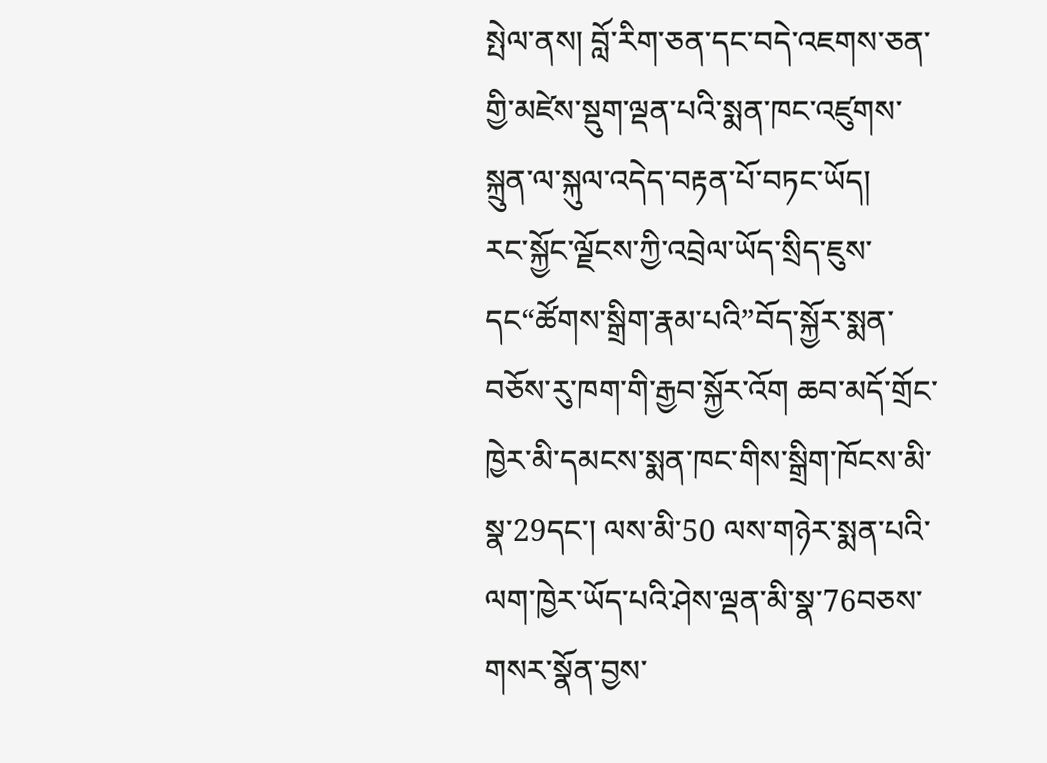སྤེལ་ནས། བློ་རིག་ཅན་དང་བདེ་འཇགས་ཅན་གྱི་མཛེས་སྡུག་ལྡན་པའི་སྨན་ཁང་འཛུགས་སྐྲུན་ལ་སྐུལ་འདེད་བརྟན་པོ་བཏང་ཡོད།
རང་སྐྱོང་ལྗོངས་ཀྱི་འབྲེལ་ཡོད་སྲིད་ཇུས་དང“ཚོགས་སྒྲིག་རྣམ་པའི”བོད་སྐྱོར་སྨན་བཅོས་རུ་ཁག་གི་རྒྱབ་སྐྱོར་འོག ཆབ་མདོ་གྲོང་ཁྱེར་མི་དམངས་སྨན་ཁང་གིས་སྒྲིག་ཁོངས་མི་སྣ་29དང་། ལས་མི་50 ལས་གཉེར་སྨན་པའི་ལག་ཁྱེར་ཡོད་པའི་ཤེས་ལྡན་མི་སྣ་76བཅས་གསར་སྣོན་བྱས་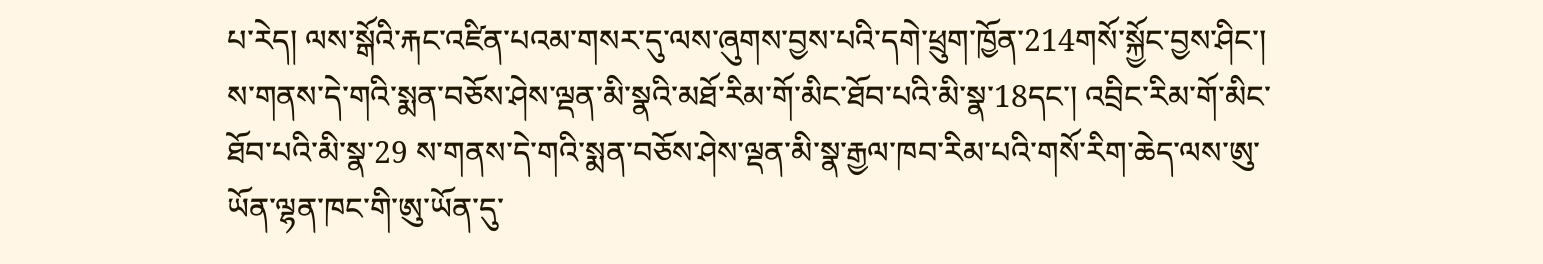པ་རེད། ལས་སྒོའི་རྐང་འཛིན་པའམ་གསར་དུ་ལས་ཞུགས་བྱས་པའི་དགེ་ཕྲུག་ཁྱོན་214གསོ་སྐྱོང་བྱས་ཤིང་། ས་གནས་དེ་གའི་སྨན་བཅོས་ཤེས་ལྡན་མི་སྣའི་མཐོ་རིམ་གོ་མིང་ཐོབ་པའི་མི་སྣ་18དང་། འབྲིང་རིམ་གོ་མིང་ཐོབ་པའི་མི་སྣ་29 ས་གནས་དེ་གའི་སྨན་བཅོས་ཤེས་ལྡན་མི་སྣ་རྒྱལ་ཁབ་རིམ་པའི་གསོ་རིག་ཆེད་ལས་ཨུ་ཡོན་ལྷན་ཁང་གི་ཨུ་ཡོན་དུ་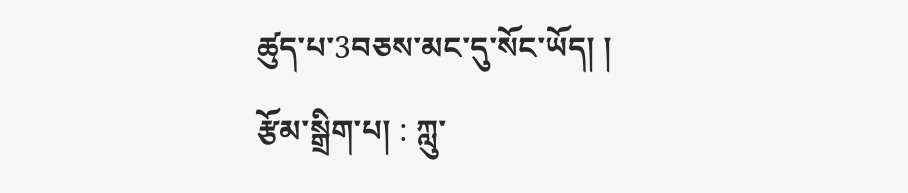ཚུད་པ་3བཅས་མང་དུ་སོང་ཡོད། །
རྩོམ་སྒྲིག་པ། : ཀླུ་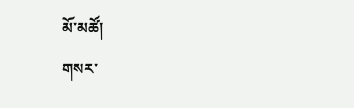མོ་མཚོ།
གསར་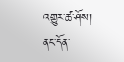འགྱུར་ཚ་ཤོས།
ནང་དོན་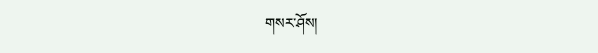གསར་ཤོས།